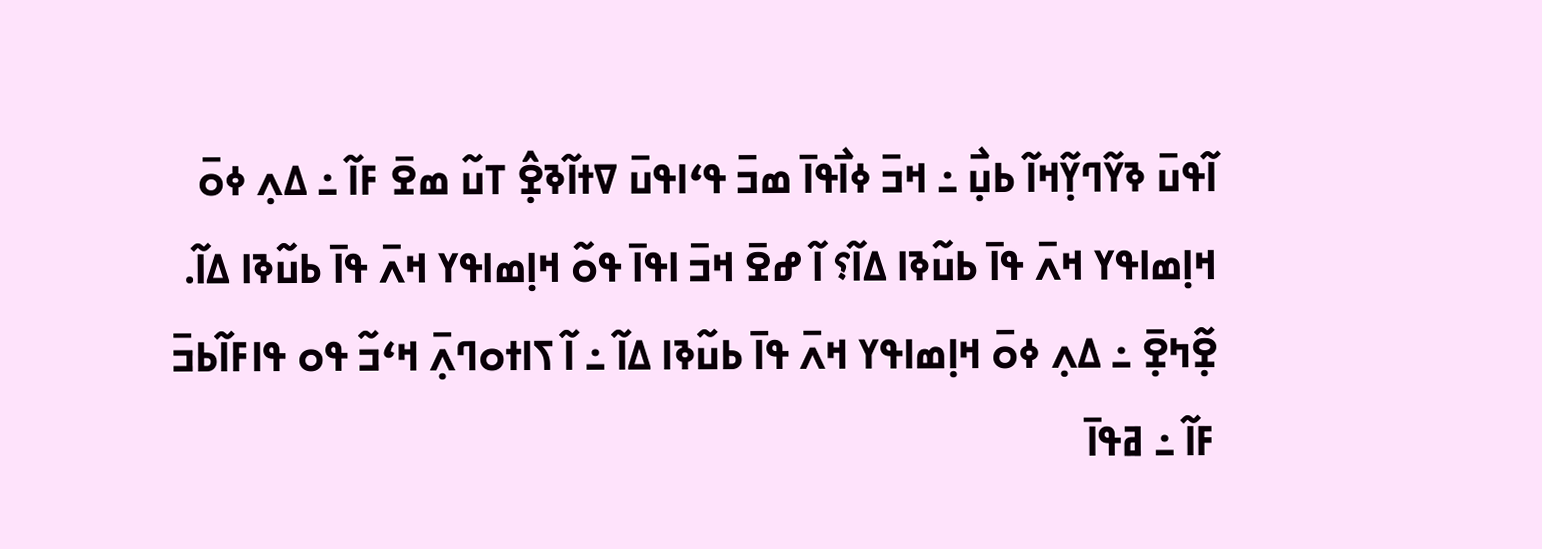ߊ߬ߟߎ߫ ߢߌ߬ߣߌ߲߬ߞߊ߬ ߕߎ߲߯ ߸ ߞߏ߫ ߦߊ߯ߟߊ߫ ߘߏ߫ ߟߵߊߟߎ߫ ߜߙߊ߬ߢߐ߲߮ ߠߎ߬ ߘߐ߫ ߓߊ߬ ߸ ߡߍ߲ ߦߋ߫ ߞߊ߲ߘߊߟߌ ߞߍ߫ ߟߊ߫ ߕߎ߬ߢߊ ߡߊ߬؟ ߊ߬ ߝߐ߫ ߞߏ߫ ߊߟߊ߫ ߟߋ߬ ߞߊ߲ߘߊߟߌ ߞߍ߫ ߟߊ߫ ߕߎ߬ߢߊ ߡߊ߬. ߐ߲߬ߤߐ߲߫ ߸ ߡߍ߲ ߦߋ߫ ߞߊ߲ߘߊߟߌ ߞߍ߫ ߟߊ߫ ߕߎ߬ߢߊ ߡߊ߬ ߸ ߊ߬ ߖߊߙߋߣߍ߲߫ ߞߵߏ߬ ߟߋ ߟߊߓߊ߬ߕߏ߫ ߓߊ߬ ߸ ߥߟߊ߫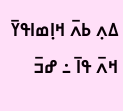ߡߍ߲ ߕߍ߫ ߞߊ߲ߘߊߟߌ߫ ߞߍ߫ ߟߊ߫ ߸ ߝߏ߫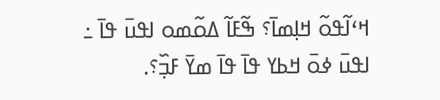ߞߵߊ߬ߟߋ߬ ߞߊ߲ߘߊ߫؟ ߒ߬ߓߊ߬ ߡߋ߬ߘߋ ߊߟߎ߫ ߟߊ߫ ߸ ߊߟߎ߫ ߦߋ߫ ߞߕߌ ߟߊ߫ ߟߊ߫ ߘߌ߫ ߓߏ߲߰؟.